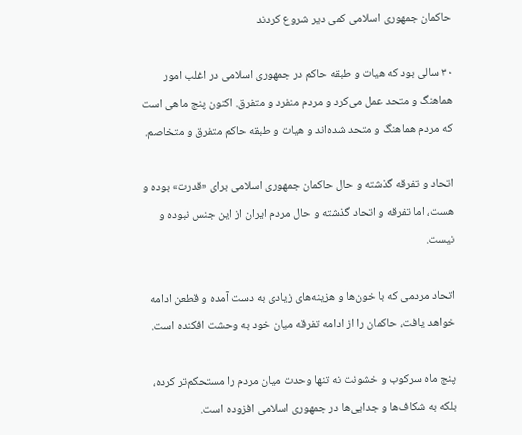حاکمان جمهوری اسلامی کمی دیر شروع کردند

۳۰ سالی بود که هیات و طبقه حاکم در جمهوری اسلامی در اغلب امور هماهنگ و متحد عمل می‌کرد و مردم منفرد و متفرق. اکنون پنج ماهی است که مردم هماهنگ و متحد شده‌اند و هیات و طبقه حاکم متفرق و متخاصم.

اتحاد و تفرقه گذشته و حال حاکمان جمهوری اسلامی برای «قدرت» بوده و هست، اما تفرقه و اتحاد گذشته و حال مردم ایران از این جنس نبوده و نیست.

اتحاد مردمی که با خون‌ها و هزینه‌های زیادی به دست آمده و قطعن ادامه خواهد یافت، حاکمان را از ادامه تفرقه میان خود به وحشت افکنده است.

پنج ماه سرکوب و خشونت نه تنها وحدت میان مردم را مستحکم‌تر کرده، بلکه به شکاف‌ها و جدایی‌ها در جمهوری اسلامی افزوده است.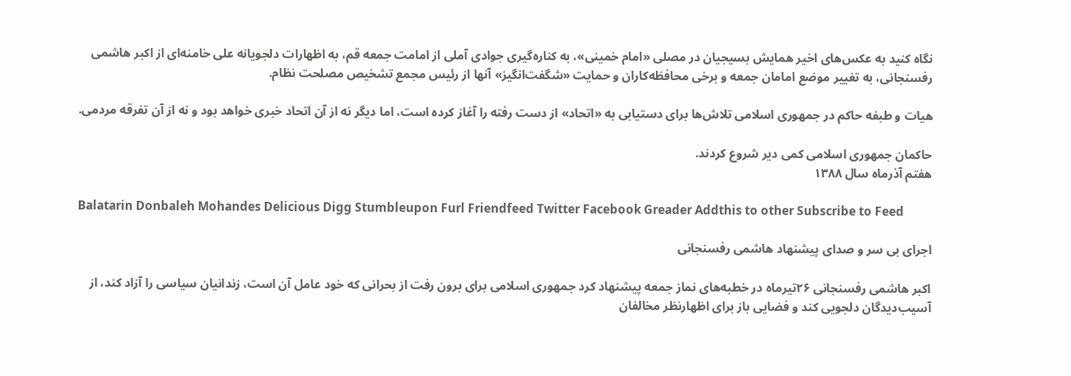نگاه کنید به عکس‌های اخیر همایش بسیجیان در مصلی «امام خمینی»، به کناره‌گیری جوادی آملی از امامت جمعه قم، به اظهارات دلجویانه علی خامنه‌ای از اکبر هاشمی رفسنجانی، به تغییر موضع امامان جمعه و برخی محافظه‌کاران و حمایت «شگفت‌انگیز» آنها از رئیس مجمع تشخیص مصلحت نظام.

هیات و طبفه حاکم در جمهوری اسلامی تلاش‌ها برای دستیابی به «اتحاد» از دست رفته را آغاز کرده است، اما دیگر نه از آن اتحاد خبری خواهد بود و نه از آن تفرقه مردمی.

حاکمان جمهوری اسلامی کمی دیر شروع کردند.
هفتم آذرماه سال ۱۳۸۸

Balatarin Donbaleh Mohandes Delicious Digg Stumbleupon Furl Friendfeed Twitter Facebook Greader Addthis to other Subscribe to Feed

اجرای بی سر و صدای پیشنهاد‌ هاشمی رفسنجانی

اکبر هاشمی رفسنجانی ۲۶تیرماه در خطبه‌های نماز جمعه پیشنهاد کرد جمهوری اسلامی برای برون رفت از بحرانی که خود عامل آن است، زندانیان سیاسی را آزاد کند، از آسیب‌دیدگان دلجویی کند و فضایی باز برای اظهارنظر مخالفان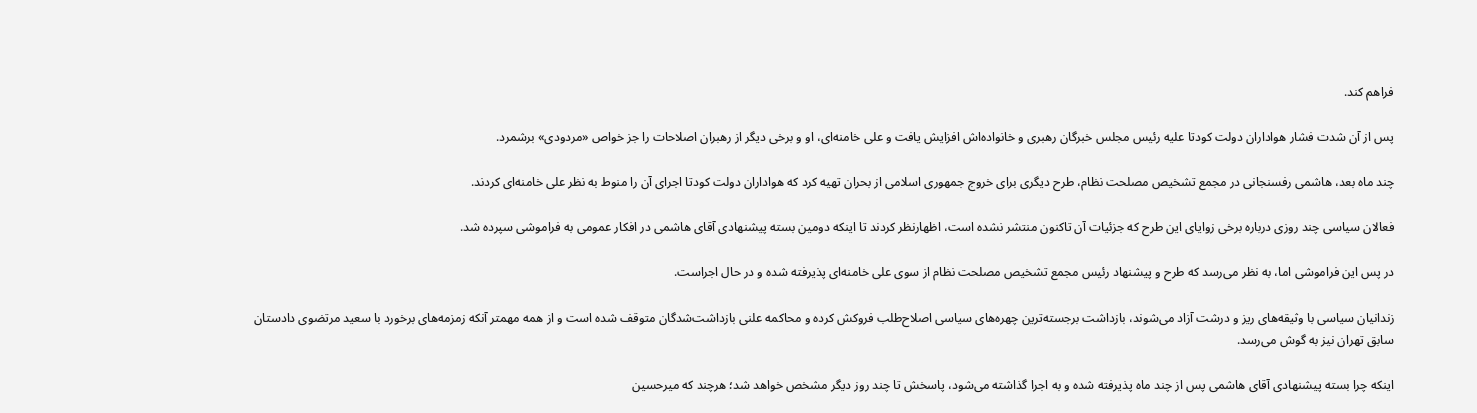فراهم کند.

پس از آن شدت فشار‌ هواداران دولت کودتا علیه رئیس مجلس خبرگان رهبری و خانواده‌اش افزایش یافت و علی خامنه‌ای، او و برخی دیگر از رهبران اصلاحات را جز خواص «مردودی» برشمرد.

چند ماه بعد، هاشمی رفسنجانی در مجمع تشخیص مصلحت نظام، طرح دیگری برای خروج جمهوری اسلامی از بحران تهیه کرد که هواداران دولت کودتا اجرای آن را منوط به نظر علی خامنه‌ای کردند.

فعالان سیاسی چند روزی درباره برخی زوایای این طرح که جزئیات آن تاکنون منتشر نشده است، اظهارنظر کردند تا اینکه دومین بسته پیشنهادی آقای هاشمی در افکار عمومی به فراموشی سپرده شد.

در پس این فراموشی اما، به نظر می‌رسد که طرح و پیشنهاد رئیس مجمع تشخیص مصلحت نظام از سوی علی خامنه‌ای پذیرفته شده و در حال اجراست.

زندانیان سیاسی با وثیقه‌های ریز و درشت آزاد می‌شوند، بازداشت برجسته‌ترین چهره‌های سیاسی اصلاح‌طلب فروکش کرده و محاکمه علنی بازداشت‌شدگان متوقف شده است و از همه مهمتر آنکه زمزمه‌های برخورد با سعید مرتضوی دادستان سابق تهران نیز به گوش می‌رسد.

اینکه چرا بسته پیشنهادی آقای هاشمی پس از چند ماه پذیرفته شده و به اجرا گذاشته می‌شود، پاسخش تا چند روز دیگر مشخص خواهد شد؛ هرچند که میرحسین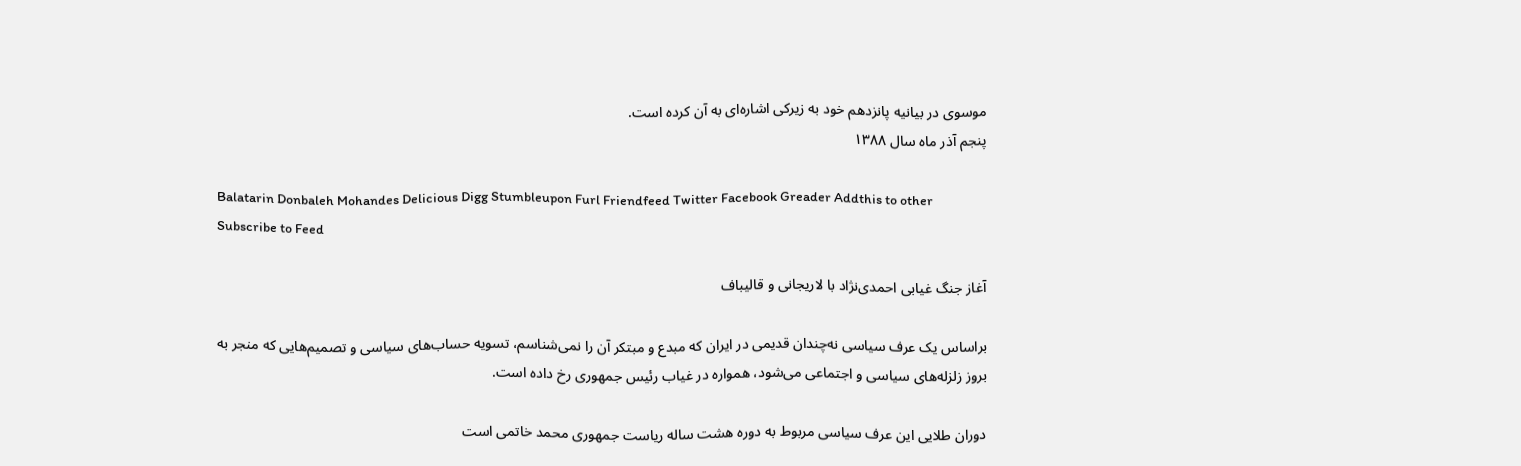موسوی در بیانیه پانزدهم خود به زیرکی اشاره‌ای به آن کرده است.
پنجم آذر ماه سال ۱۳۸۸

Balatarin Donbaleh Mohandes Delicious Digg Stumbleupon Furl Friendfeed Twitter Facebook Greader Addthis to other Subscribe to Feed

آغاز جنگ غیابی احمدی‌نژاد با لاریجانی و قالیباف

براساس یک عرف سیاسی نه‌چندان قدیمی در ایران که مبدع و مبتکر آن را نمی‌شناسم، تسویه حساب‌های سیاسی و تصمیم‌هایی که منجر به بروز زلزله‌های سیاسی و اجتماعی می‌شود، همواره در غیاب رئیس جمهوری رخ داده است.

دوران طلایی این عرف سیاسی مربوط به دوره هشت ساله ریاست جمهوری محمد خاتمی است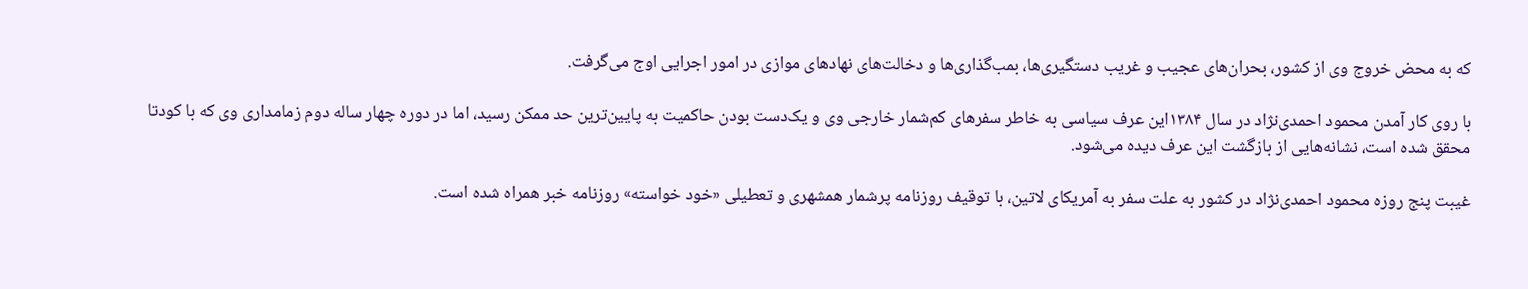که به محض خروج وی از کشور، بحران‌های عجیب و غریب دستگیری‌ها، بمب‌گذاری‌ها و دخالت‌های نهاد‌های موازی در امور اجرایی اوج می‌گرفت.

با روی کار آمدن محمود احمدی‌نژاد در سال ۱۳۸۴این عرف سیاسی به خاطر سفر‌های کم‌شمار خارجی وی و یک‌دست بودن حاکمیت به پایین‌ترین حد ممکن رسید، اما در دوره چهار ساله دوم زمامداری وی که با کودتا محقق شده است، نشانه‌هایی از بازگشت این عرف دیده می‌شود.

غیبت پنج روزه محمود احمدی‌نژاد در کشور به علت سفر به آمریکای لاتین، با توقیف روزنامه پرشمار همشهری و تعطیلی «خود خواسته» روزنامه خبر همراه شده است.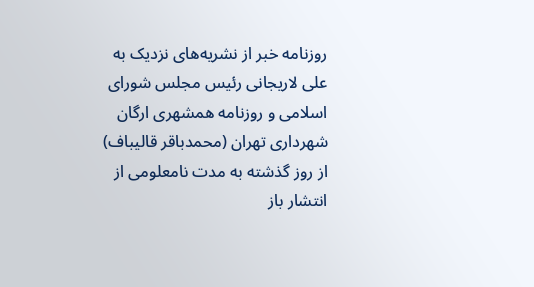روزنامه خبر از نشریه‌های نزدیک به علی لاریجانی رئیس مجلس شورای اسلامی و روزنامه همشهری ارگان شهرداری تهران (محمدباقر قالیباف) از روز گذشته به مدت نامعلومی از انتشار باز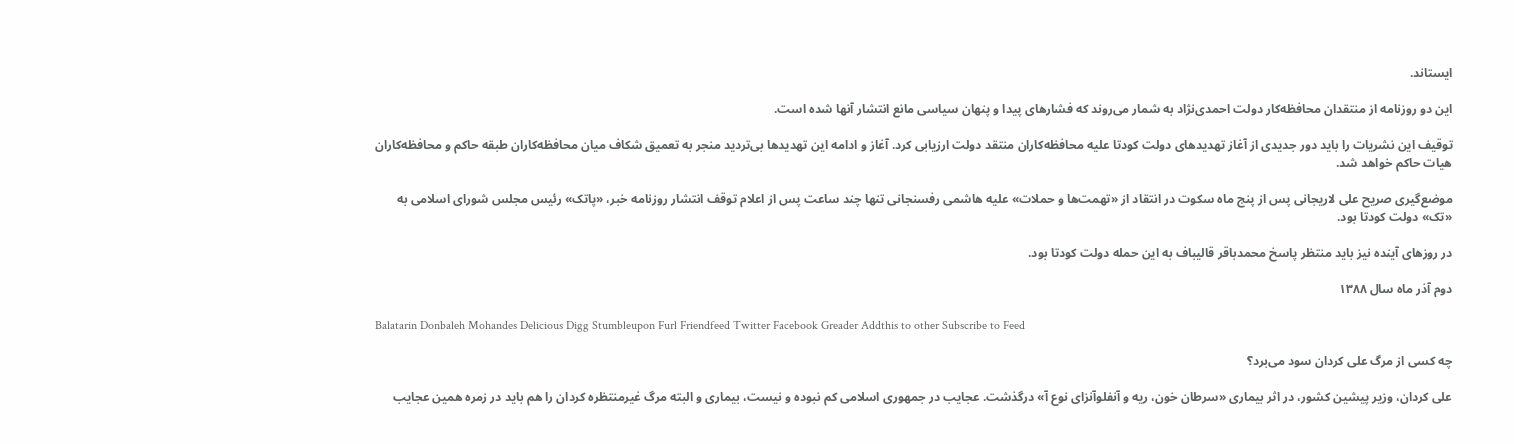ایستاند.

این دو روزنامه از منتقدان محافظه‌کار دولت احمدی‌نژاد به شمار می‌روند که فشار‌های پیدا و پنهان سیاسی مانع انتشار آنها شده است.

توقیف این نشریات را باید دور جدیدی از آغاز تهدید‌های دولت کودتا علیه محافظه‌کاران منتقد دولت ارزیابی کرد. آغاز و ادامه این تهدید‌ها بی‌تردید منجر به تعمیق شکاف میان محافظه‌کاران طبقه حاکم و محافظه‌کاران هیات حاکم خواهد شد.

موضع‌گیری صریح علی لاریجانی پس از پنج ماه سکوت در انتقاد از «تهمت‌ها و حملات» علیه هاشمی رفسنجانی تنها چند ساعت پس از اعلام توقف انتشار روزنامه خبر، «پاتک» رئیس مجلس شورای اسلامی به «تک» دولت کودتا بود.

در روز‌های آینده نیز باید منتظر پاسخ محمدباقر قالیباف به این حمله دولت کودتا بود.

دوم آذر ماه سال ۱۳۸۸

Balatarin Donbaleh Mohandes Delicious Digg Stumbleupon Furl Friendfeed Twitter Facebook Greader Addthis to other Subscribe to Feed

چه کسی از مرگ علی کردان سود می‌برد؟

علی کردان، وزیر پیشین کشور، در اثر بیماری «سرطان خون، ریه و آنفلوآنزای نوع آ» درگذشت. عجایب در جمهوری اسلامی کم نبوده و نیست، بیماری و البته مرگ غیرمنتظره کردان را هم باید در زمره همین عجایب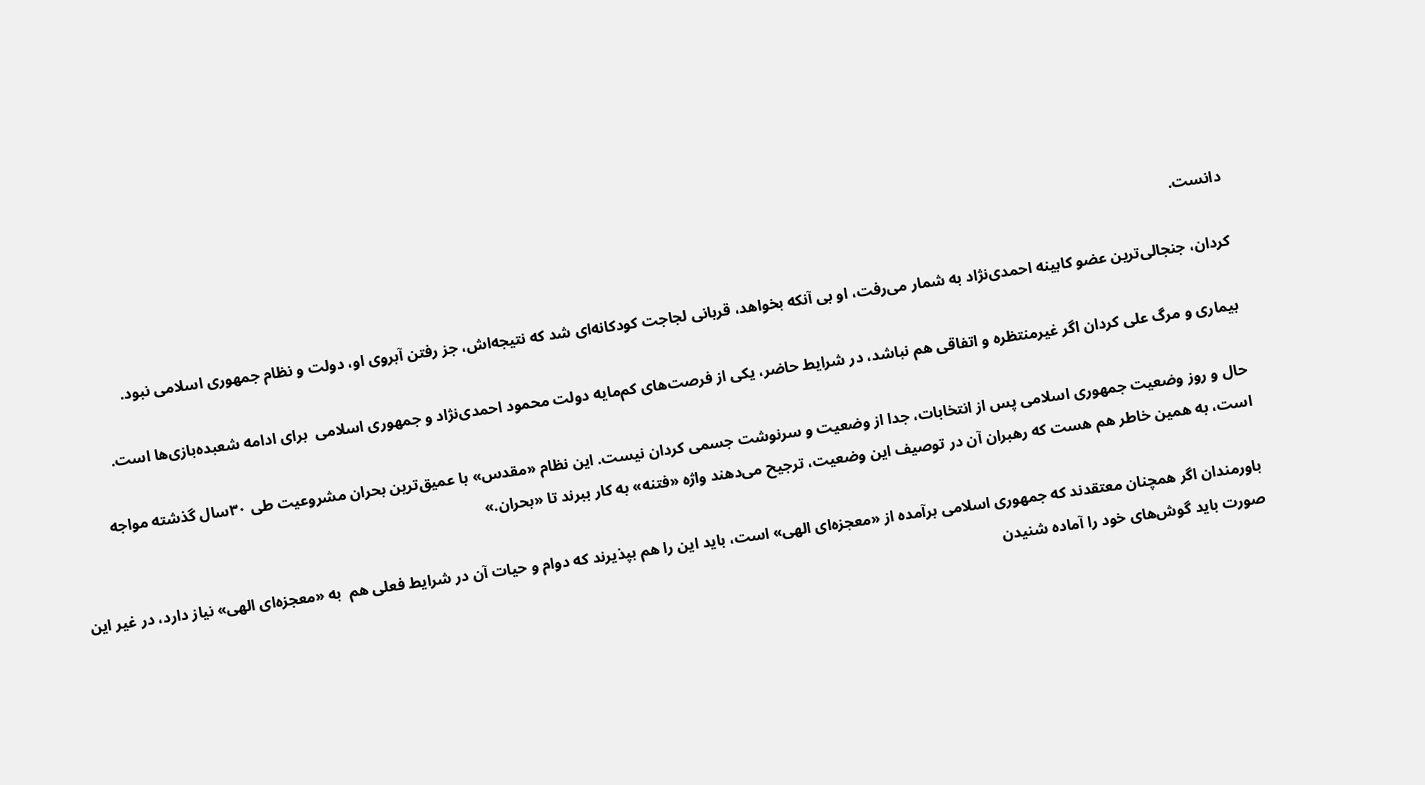دانست.

کردان، جنجالی‌ترین عضو کابینه احمدی‌نژاد به شمار می‌رفت، او بی آنکه بخواهد، قربانی لجاجت کودکانه‌ای شد که نتیجه‌اش، جز رفتن آبروی او، دولت و نظام جمهوری اسلامی نبود.

بیماری و مرگ علی کردان اگر غیرمنتظره و اتفاقی هم نباشد، در شرایط حاضر، یکی از فرصت‌های کم‌مایه دولت محمود احمدی‌نژاد و جمهوری اسلامی  برای ادامه شعبده‌بازی‌‌ها است.

حال و روز وضعیت جمهوری اسلامی پس از انتخابات، جدا از وضعیت و سرنوشت جسمی کردان نیست. این نظام «مقدس» با عمیق‌ترین بحران مشروعیت طی ۳۰سال گذشته مواجه است، به همین خاطر هم هست که رهبران آن در توصیف این وضعیت، ترجیح می‌دهند واژه «فتنه» به کار ببرند تا «بحران.»

باورمندان اگر همچنان معتقدند که جمهوری اسلامی برآمده از «معجزه‌ای الهی» است، باید این را هم بپذیرند که دوام و حیات آن در شرایط فعلی هم  به «معجزه‌ای الهی» نیاز دارد، در غیر این صورت باید گوش‌های خود را آماده شنیدن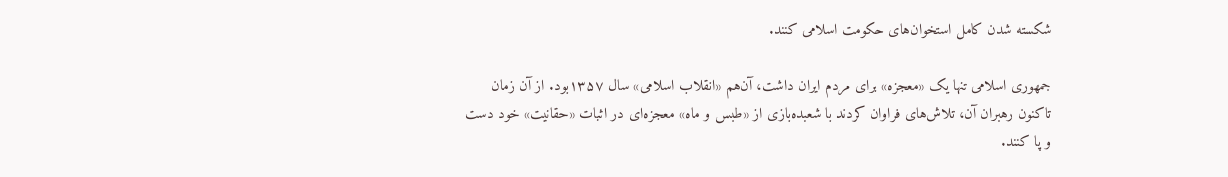شکسته شدن کامل استخوان‌های حکومت اسلامی کنند.

جمهوری اسلامی تنها یک «معجزه» برای مردم ایران داشت، آن‌هم «انقلاب اسلامی» سال ۱۳۵۷بود. از آن زمان تاکنون رهبران آن، تلاش‌های فراوان کردند با شعبده‌بازی‌ از «طبس و ماه» معجزه‌ای در اثبات «حقانیت» خود دست و پا کنند.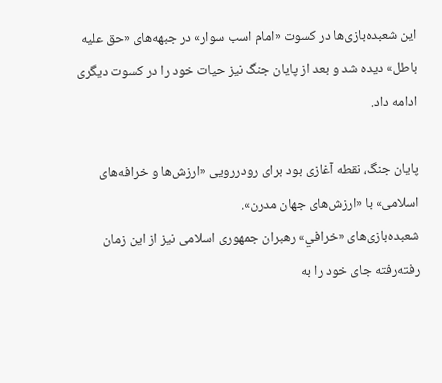این شعبده‌بازی‌ها در کسوت «امام اسب سوار» در جبهه‌های «حق علیه باطل» دیده شد و بعد از پایان جنگ نیز حیات خود را در کسوت دیگری ادامه داد.

پایان جنگ، نقطه آغازی بود برای رودررویی «ارزش‌ها و خرافه‌های اسلامی» با «ارزش‌های جهان مدرن».
شعبده‌بازی‌های «خرافي» رهبران جمهوری اسلامی نیز از این زمان رفته‌رفته جای خود را به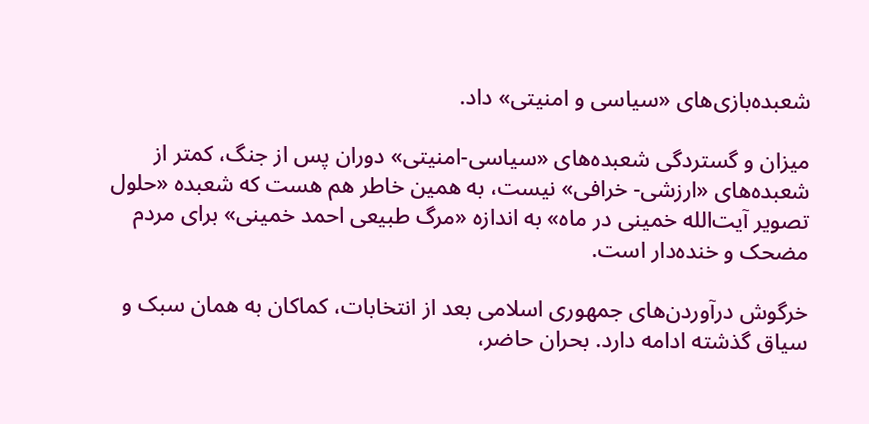شعبده‌بازی‌های «سیاسی و امنیتی» داد.

میزان و گستردگی شعبده‌های «سیاسی-امنیتی» دوران پس از جنگ، کمتر از شعبده‌های «ارزشی- خرافی» نیست، به همین خاطر هم هست که شعبده «حلول تصویر آیت‌الله خمینی در ماه» به اندازه «مرگ طبیعی احمد خمینی» برای مردم مضحک و خنده‌دار است.

خرگوش درآوردن‌های جمهوری اسلامی بعد از انتخابات، کماکان به همان سبک و سیاق گذشته ادامه دارد. بحران حاضر،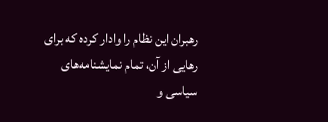رهبران این نظام را وادار کرده که برای رهایی از آن، تمام نمایشنامه‌های سیاسی و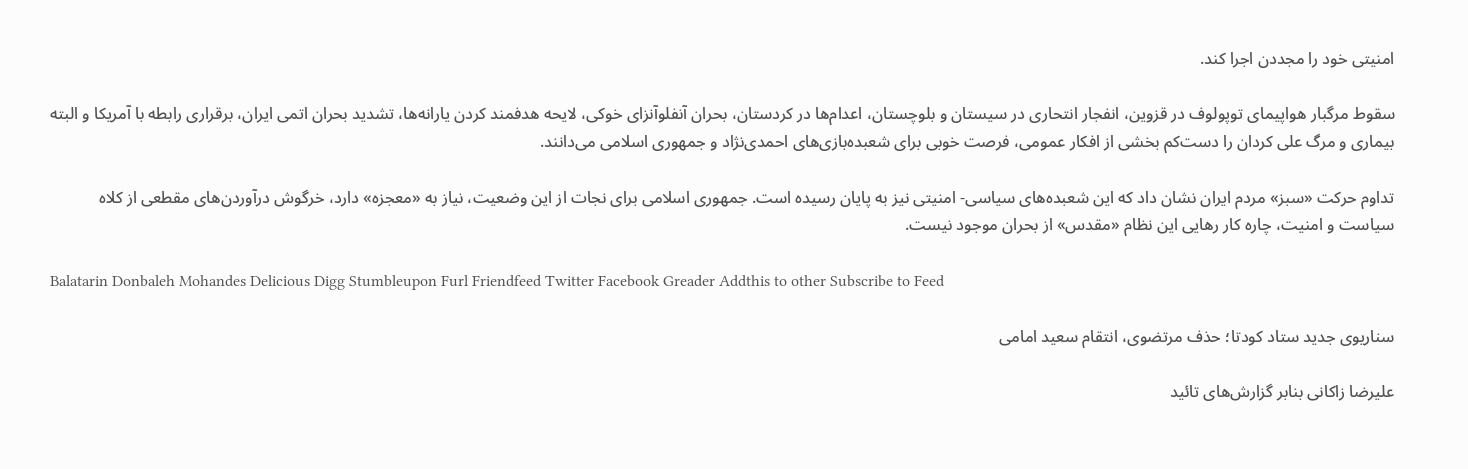امنیتی خود را مجددن اجرا کند.

سقوط مرگبار هواپیمای توپولوف در قزوین، انفجار انتحاری در سیستان و بلوچستان، اعدام‌ها در کردستان، بحران آنفلوآنزای خوکی، لایحه هدفمند کردن یارانه‌ها، تشدید بحران اتمی ایران، برقراری رابطه با آمریکا و البته بیماری و مرگ علی کردان را دست‌کم بخشی از افکار عمومی، فرصت خوبی برای شعبده‌بازی‌های احمدی‌نژاد و جمهوری اسلامی می‌دانند.

تداوم حرکت «سبز» مردم ایران نشان داد که این شعبده‌های سیاسی- امنیتی نیز به پایان رسیده است. جمهوری اسلامی برای نجات از این وضعیت، نیاز به «معجزه‌» دارد، خرگوش درآوردن‌های مقطعی از کلاه سیاست و امنیت، چاره کار رهایی این نظام «مقدس» از بحران موجود نیست.

Balatarin Donbaleh Mohandes Delicious Digg Stumbleupon Furl Friendfeed Twitter Facebook Greader Addthis to other Subscribe to Feed

سناریوی جدید ستاد کودتا؛ حذف مرتضوی، انتقام سعید امامی

علیرضا زاکانی بنابر گزارش‌های تائید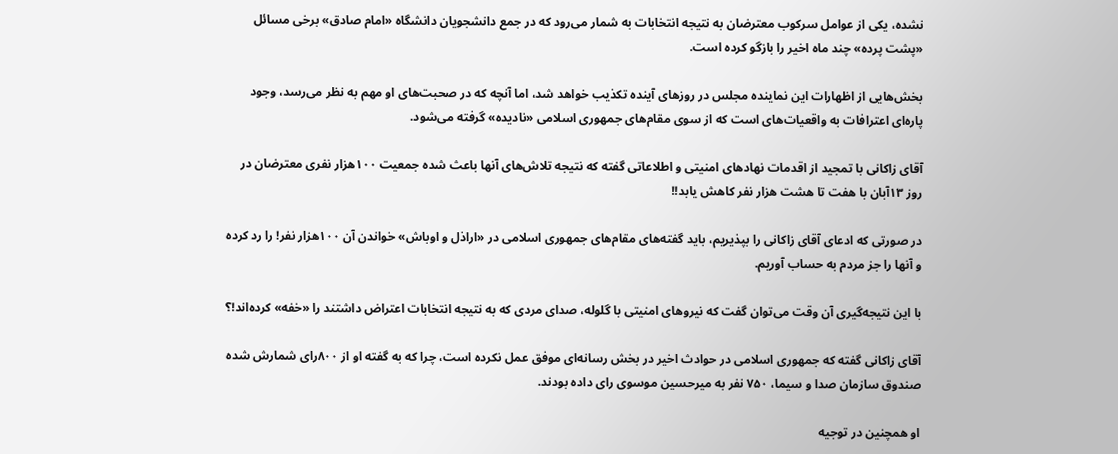نشده، یکی از عوامل سرکوب معترضان به نتیجه انتخابات به شمار می‌رود که در جمع دانشجویان دانشگاه «امام صادق» برخی مسائل «پشت پرده» چند ماه اخیر را بازگو کرده است.

بخش‌هایی از اظهارات این نماینده مجلس در روز‌های آینده تکذیب خواهد شد، اما آنچه که در صحبت‌های او مهم به نظر می‌رسد، وجود پاره‌ای اعترافات به واقعیات‌های است که از سوی مقام‌های جمهوری اسلامی «نادیده» گرفته می‌شود.

آقای زاکانی با تمجید از اقدمات نهاد‌های امنیتی و اطلاعاتی گفته که نتیجه تلاش‌های آنها باعث شده جمعیت ۱۰۰هزار نفری معترضان در روز ۱۳آبان با هفت تا هشت هزار نفر کاهش یابد!!

در صورتی که ادعای آقای زاکانی را بپذیریم، باید گفته‌های مقام‌های جمهوری اسلامی در «اراذل و اوباش» خواندن آن ۱۰۰هزار نفر! را رد کرده و آنها را جز مردم به حساب آوریم.

با این نتیجه‌گیری آن وقت می‌توان گفت که نیرو‌های امنیتی با گلوله، صدای مردی که به نتیجه انتخابات اعتراض داشتند را «خفه» کرده‌اند!؟

آقای زاکانی گفته که جمهوری اسلامی در حوادث اخیر در بخش رسانه‌ای موفق عمل نکرده است، چرا که به گفته او از ۸۰۰رای شمارش شده صندوق سازمان صدا و سیما، ۷۵۰ نفر به میرحسین موسوی رای داده بودند.

او همچنین در توجیه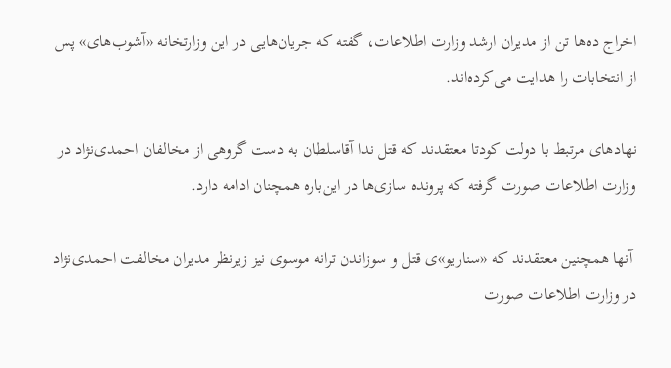اخراج ده‌ها تن از مدیران ارشد وزارت اطلاعات، گفته که جریان‌هایی در این وزارتخانه «آشوب‌های» پس از انتخابات را هدایت می‌کرده‌اند.

نهاد‌های مرتبط با دولت کودتا معتقدند که قتل ندا آقاسلطان به دست گروهی از مخالفان احمدی‌نژاد در وزارت اطلاعات صورت گرفته که پرونده سازی‌ها در این‌باره همچنان ادامه دارد.

 آنها همچنین معتقدند که «سناریو»ی قتل و سوزاندن ترانه موسوی نیز زیرنظر مدیران مخالفت احمدی‌نژاد در وزارت اطلاعات صورت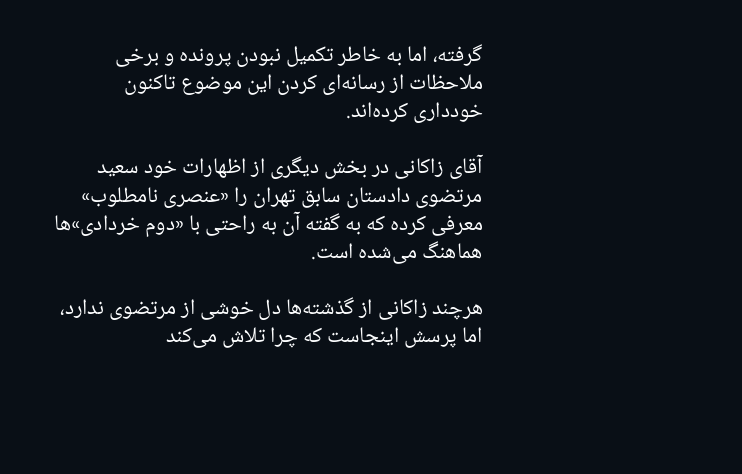گرفته، اما به خاطر تکمیل نبودن پرونده و برخی ملاحظات از رسانه‌ای کردن این موضوع تاکنون خودداری کرده‌اند.

آقای زاکانی در بخش دیگری از اظهارات خود سعید مرتضوی دادستان سابق تهران را «عنصری نامطلوب» معرفی کرده که به گفته آن به راحتی با «دوم خردادی»ها هماهنگ می‌شده است.

هرچند زاکانی از گذشته‌ها دل‌ خوشی از مرتضوی ندارد، اما پرسش اینجاست که چرا تلاش می‌کند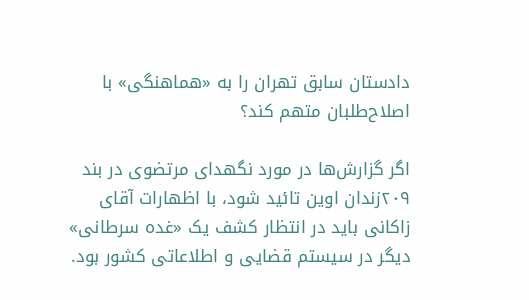دادستان سابق تهران را به «هماهنگی» با اصلاح‌طلبان متهم کند؟

اگر گزارش‌ها در مورد نگهدای مرتضوی در بند  ۲۰۹زندان اوین تائید شود، با اظهارات آقای زاکانی باید در انتظار کشف یک «غده سرطانی» دیگر در سیستم قضایی و اطلاعاتی کشور بود.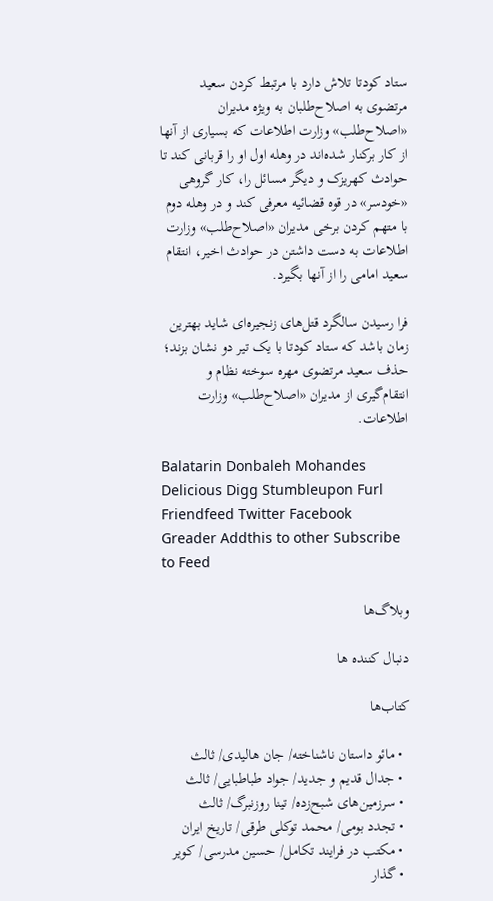ستاد کودتا تلاش دارد با مرتبط کردن سعید مرتضوی به اصلاح‌طلبان به ویژه مدیران «اصلاح‌طلب» وزارت اطلاعات که بسیاری از آنها از کار برکنار شده‌اند در وهله اول او را قربانی کند تا حوادث کهریزک و دیگر مسائل را، کار گروهی «خودسر» در قوه قضائیه معرفی کند و در وهله دوم با متهم کردن برخی مدیران «اصلاح‌طلب» وزارت اطلاعات به دست داشتن در حوادث اخیر، انتقام سعید امامی را از آنها بگیرد.

فرا رسیدن سالگرد قتل‌های زنجیره‌ای شاید بهترین زمان باشد که ستاد کودتا با یک تیر دو نشان بزند؛ حذف سعید مرتضوی مهره سوخته نظام و انتقام‌گیری از مدیران «اصلاح‌طلب» وزارت اطلاعات.

Balatarin Donbaleh Mohandes Delicious Digg Stumbleupon Furl Friendfeed Twitter Facebook Greader Addthis to other Subscribe to Feed

وبلاگ‌ها

دنبال کننده ها

کتاب‌ها

  • مائو داستان ناشناخته/ جان هالیدی/ ثالث
  • جدال قدیم و جدید/ جواد طباطبایی/ ثالث
  • سرزمین‌های شبح‌زده/ تینا روزنبرگ/ ثالث
  • تجدد بومی/ محمد توکلی طرقی/ تاریخ ایران
  • مکتب در فرایند تکامل/ حسین مدرسی/ کویر
  • گذار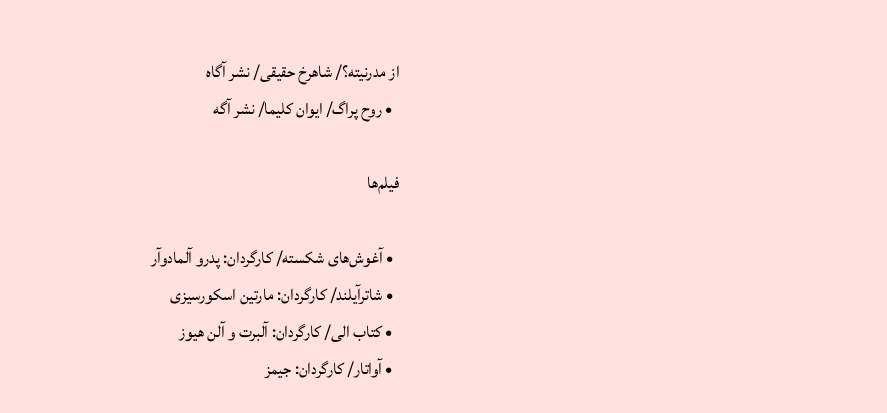از مدرنیته؟/ شاهرخ حقیقی/ نشر آگاه
  • روح پراگ/ ایوان کلیما/ نشر آگه

فیلم‌ها

  • آغوش‌های شکسته/ کارگردان: پدرو آلمادوآر
  • شاترآیلند/ کارگردان: مارتین اسکورسیزی
  • کتاب الی/ کارگردان: آلبرت و آلن هیوز
  • آواتار/ کارگردان: جیمز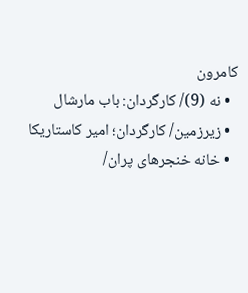کامرون
  • نه (9)/ کارگردان: باب مارشال
  • زیرزمین/ کارگردان؛ امیر کاستاریکا
  • خانه خنجر‌های پران/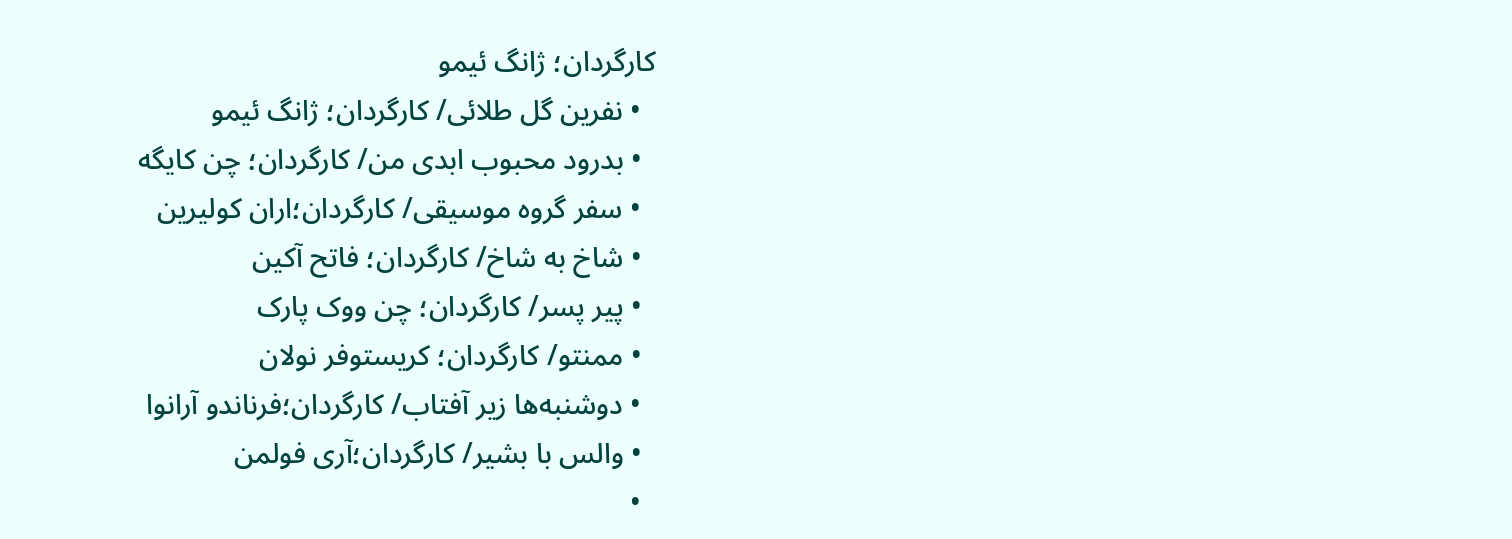کارگردان؛ ژانگ ئیمو
  • نفرین گل طلائی/ کارگردان؛ ژانگ ئیمو
  • بدرود محبوب ابدی من/ کارگردان؛ چن کایگه
  • سفر گروه موسیقی/ کارگردان؛اران کولیرین
  • شاخ به شاخ/ کارگردان؛ فاتح آکین
  • پیر پسر/ کارگردان؛ چن ووک پارک
  • ممنتو/ کارگردان؛ کریستوفر نولان
  • دوشنبه‌ها زیر آفتاب/ کارگردان؛فرناندو آرانوا
  • والس با بشیر/ کارگردان؛آری فولمن
  •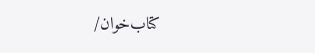کتاب‌خوان/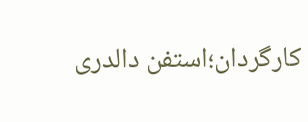کارگردان؛استفن دالدری